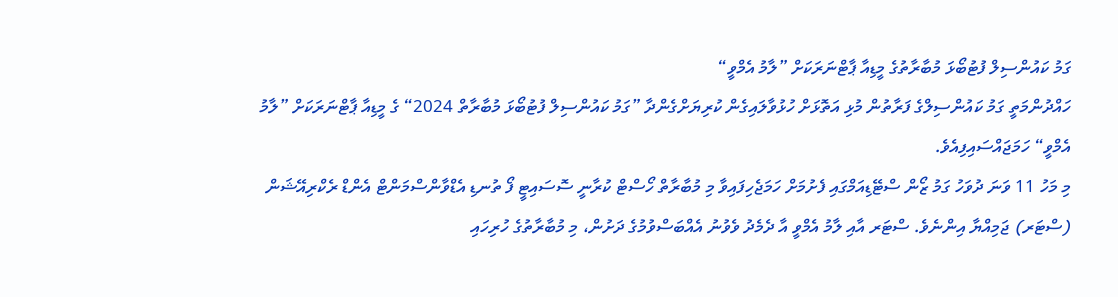ގަމު ކައުންސިލް ފުޓުބޯޅަ މުބާރާތުގެ މީޑިއާ ޕާޓްނަރަކަށް ”ލާމު އެމްވީ“
ހައްދުންމަތީ ގަމު ކައުންސިލްގެ ފަރާތުން މުޅި އަތޮޅަށް ހުޅުވާލައިގެން ކުރިޔަށްގެންދާ ”ގަމު ކައުންސިލް ފުޓުބޯޅަ މުބާރާތް 2024“ ގެ މީޑިއާ ޕާޓްނަރަކަށް ”ލާމު އެމްވީ“ ހަމަޖައްސައިފިއެވެ.
މި މަހު 11 ވަނަ ދުވަހު ގަމު ޒޯން ސްޓޭޑިއަމްގައި ފެށުމަށް ހަމަޖެހިފައިވާ މި މުބާރާތް ހޯސްޓް ކުރާނީ ސޮސައިޓީ ފޯ ތުނޑި އެޑްވާންސްމަންޓް އެންޑް ރެކްރިއޭޝަން (ސްޓަރ) ޖަމިއްޔާ އިންނެވެ. ސްޓަރ އާއި ލާމު އެމްވީ އާ ދެމެދު ވެވުނު އެއްބަސްވުމުގެ ދަށުން، މި މުބާރާތުގެ ހުރިހައި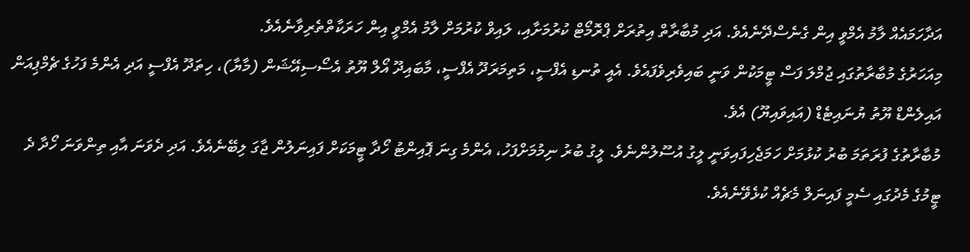އަދާހަމައެއް ލާމު އެމްވީ އިން ގެނެސްދޭނެއެވެ. އަދި މުބާރާތް އިތުރަށް ޕްރޮމޯޓް ކުރުމަށާއި، ލައިވް ކުރުމަށް ލާމު އެމްވީ އިން ހަރަކާތްތެރިވާނެއެވެ.
މިއަހަރުގެ މުބާރާތުގައި ޖުމްލަ ފަސް ޓީމަކުން ވަނީ ބައިވެރިވެފައެވެ. އެއީ ތުނޑި އެފްސީ، މަތިމަރަދޫ އެފްސީ، މާބައިދޫ އޯލް ޔޫތު އެސޯސިއޭޝަން (މާޔާ)، ހިތަދޫ އެފްސީ އަދި އެންމެ ފަހުގެ ޗެމްޕިއަން އައިލެންޑް ޔޫތު ޔުނައިޓެޑް (އައިވައިޔޫ) އެވެ.
މުބާރާތުގެ ފުރަތަމަ ބުރު ކުޅުމަށް ހަމަޖެހިފައިވަނީ ލީގު އުސޫލުންނެވެ. ލީގު ބުރު ނިމުމަށްފަހު، އެންމެ ގިނަ ޕޮއިންޓު ހޯދާ ޓީމަކަށް ފައިނަލުން ޖާގަ ލިބޭނެއެވެ. އަދި ދެވަނަ އާއި ތިންވަނަ ހޯދާ ދެ ޓީމުގެ މެދުގައި ސެމީ ފައިނަލް މެޗެއް ކުޅެވޭނެއެވެ.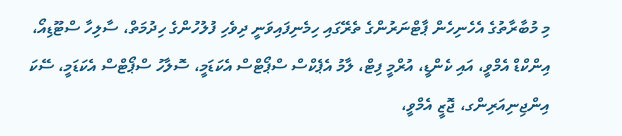މި މުބާރާތުގެ އެހެނިހެން ޕާޓްނަރުންގެ ތެރޭގައި ހިމެނިފައިވަނީ ދިވެހި ފުލުހުންގެ ހިދުމަތް، ސާލިހާ ސްޓޫޑިއޯ، އިންކްޑް އެމްވީ، އައި ކެންޑީ، އުރްމީ ފިޓް، ލާމު އެޕެކްސް ސްޕޯޓްސް އެކަޑަމީ، ސޮލާހު ސްޕޯޓްސް އެކަޑަމީ، ސޭކަ އިންޖިނިއަރިންގ، ޖޮޒީ އެމްވީ،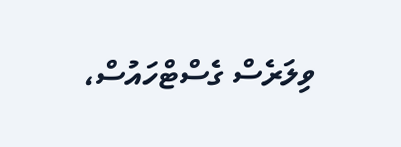ވިލަރެސް ގެސްޓްހައުސް،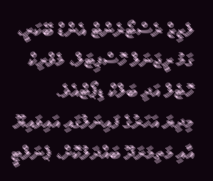ލެޒިޒް ރެސްޓޯރެންޓް އެންޑް ބޭކަރީ، ގަމު ރީޖަނަލް ހޮސްޕިޓަލް، މެވްރިކް ހޮޓެލް އަދި ބަލްކް ޑިޕޯޓްއެވެ.
މިދިޔަ އަހަރުގެ ފައިނަލުގައި އައިވައިޔޫ އާއި މަތިމަރަދޫ ބައްދަލުކޮށް، ޕެނަލްޓީ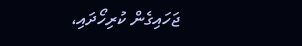ޖަހައިގެން ކުރިހޯދައި،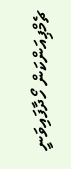ޗެމްޕިއަންކަން ހޯދާފައިވަނީ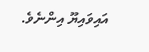އައިވައިޔޫ އިންނެވެ.